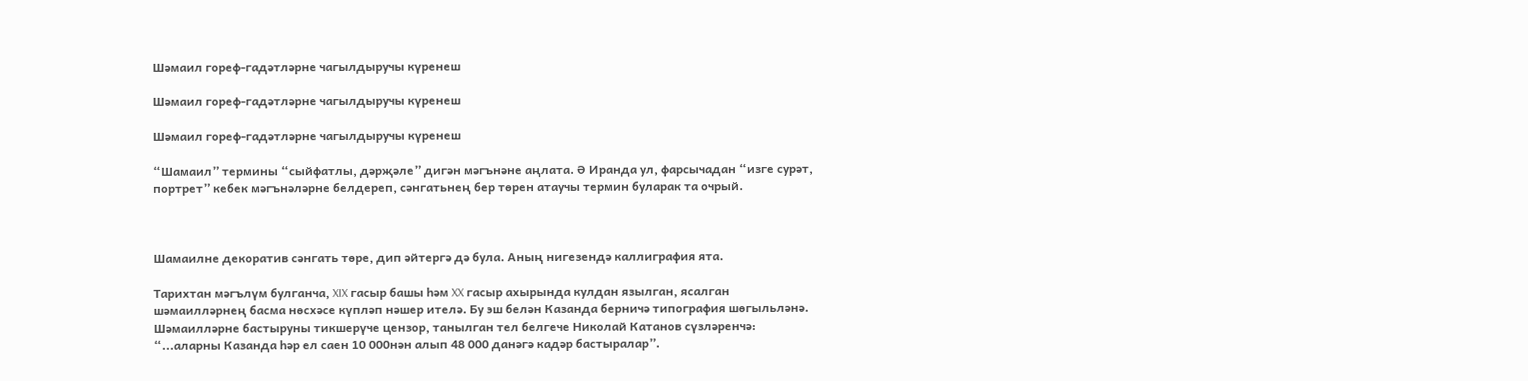Шәмаил гореф-гадәтләрне чагылдыручы күренеш

Шәмаил гореф-гадәтләрне чагылдыручы күренеш

Шәмаил гореф-гадәтләрне чагылдыручы күренеш

“Шамаил” термины “сыйфатлы, дәрҗәле” дигән мәгънәне аңлата. Ә Иранда ул, фарсычадан “изге сурәт, портрет” кебек мәгънәләрне белдереп, сәнгатьнең бер төрен атаучы термин буларак та очрый.



Шамаилне декоратив сәнгать төре, дип әйтергә дә була. Аның нигезендә каллиграфия ята.

Тарихтан мәгълүм булганча, XIX гасыр башы һәм XX гасыр ахырында кулдан язылган, ясалган шәмаилләрнең басма нөсхәсе күпләп нәшер ителә. Бу эш белән Казанда берничә типография шөгыльләнә. Шәмаилләрне бастыруны тикшерүче цензор, танылган тел белгече Николай Катанов сүзләренчә: “...аларны Казанда һәр ел саен 10 000нән алып 48 000 данәгә кадәр бастыралар”.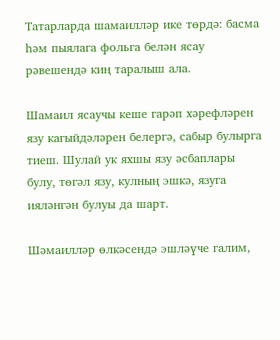Татарларда шамаилләр ике төрдә: басма һәм пыялага фольга белән ясау рәвешендә киң таралыш ала.

Шамаил ясаучы кеше гарәп хәрефләрен язу кагыйдәләрен белергә, сабыр булырга тиеш. Шулай ук яхшы язу әсбаплары булу, төгәл язу, кулның эшкә, язуга ияләнгән булуы да шарт.

Шәмаилләр өлкәсендә эшләүче галим,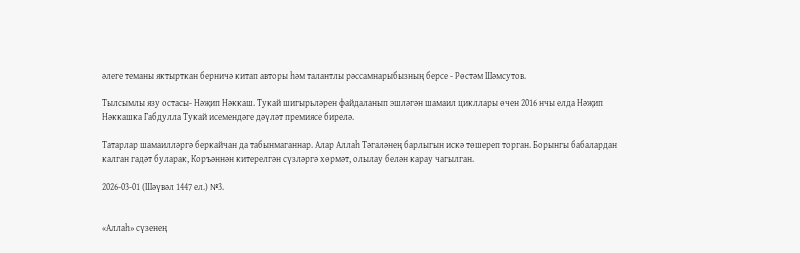әлеге теманы яктырткан берничә китап авторы һәм талантлы рәссамнарыбызның берсе - Рөстәм Шәмсутов.

Тылсымлы язу остасы- Нәҗип Нәккаш. Тукай шигырьләрен файдаланып эшләгән шамаил цикллары өчен 2016 нчы елда Нәҗип Нәккашка Габдулла Тукай исемендәге дәүләт премиясе бирелә.

Татарлар шамаилләргә беркайчан да табынмаганнар. Алар Аллаһ Тәгаләнең барлыгын искә төшереп торган. Борынгы бабалардан калган гадәт буларак, Коръәннән китерелгән сүзләргә хөрмәт, олылау белән карау чагылган.

2026-03-01 (Шәүвәл 1447 ел.) №3.


«Аллаһ» сүзенең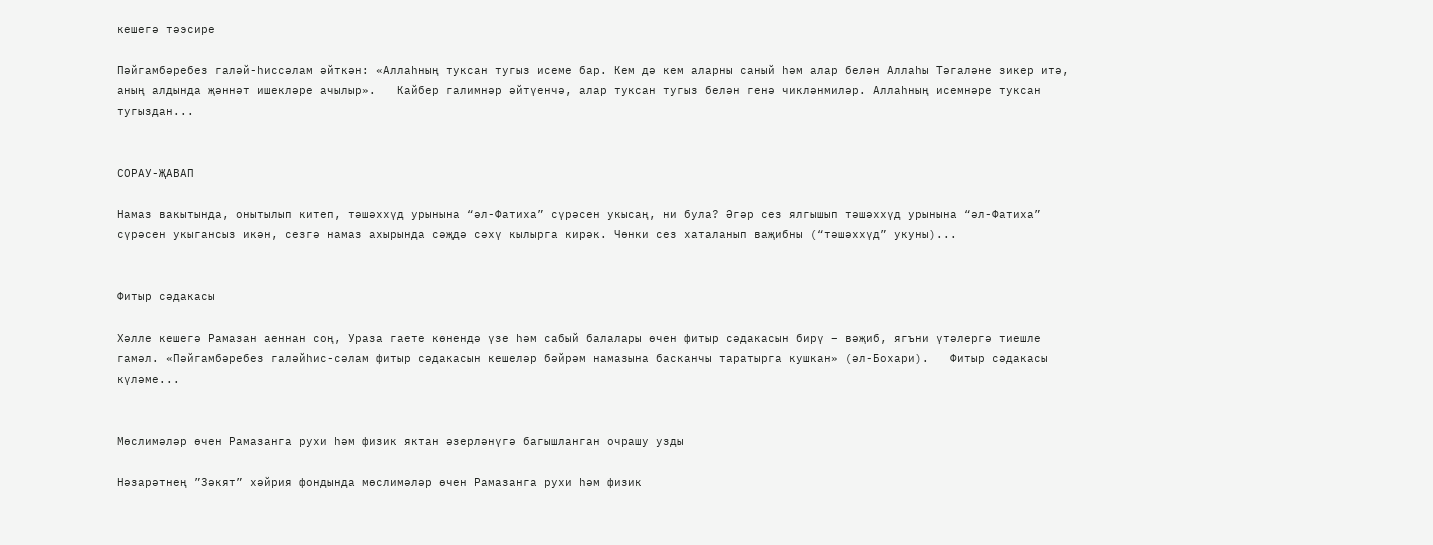кешегә тәэсире

Пәйгамбәребез галәй-һиссәлам әйткән: «Аллаһның туксан тугыз исеме бар. Кем дә кем аларны саный һәм алар белән Аллаһы Тәгаләне зикер итә, аның алдында җәннәт ишекләре ачылыр».   Кайбер галимнәр әйтүенчә, алар туксан тугыз белән генә чикләнмиләр. Аллаһның исемнәре туксан тугыздан...


СОРАУ-ҖАВАП

Намаз вакытында, онытылып китеп, тәшәххүд урынына “әл-Фатиха” сүрәсен укысаң, ни була? Әгәр сез ялгышып тәшәххүд урынына “әл-Фатиха” сүрәсен укыгансыз икән, сезгә намаз ахырында сәҗдә сәхү кылырга кирәк. Чөнки сез хаталанып ваҗибны (“тәшәххүд” укуны)...


Фитыр сәдакасы

Хәлле кешегә Рамазан аеннан соң, Ураза гаете көнендә үзе һәм сабый балалары өчен фитыр сәдакасын бирү – вәҗиб, ягъни үтәлергә тиешле гамәл. «Пәйгамбәребез галәйһис-сәлам фитыр сәдакасын кешеләр бәйрәм намазына басканчы таратырга кушкан» (әл-Бохари).   Фитыр сәдакасы күләме...


Мөслимәләр өчен Рамазанга рухи һәм физик яктан әзерләнүгә багышланган очрашу узды

Нәзарәтнең ”Зәкят” хәйрия фондында мөслимәләр өчен Рамазанга рухи һәм физик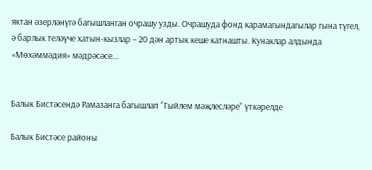яктан әзерләнүгә багышланган очрашу узды. Очрашуда фонд карамагындагылар гына түгел, ә барлык теләүче хатын-кызлар – 20 дән артык кеше катнашты. Кунаклар алдында «Мөхәммәдия» мәдрәсәсе...


Балык Бистәсендә Рамазанга багышлап “Гыйлем мәҗлесләре” үткәрелде

Балык Бистәсе районы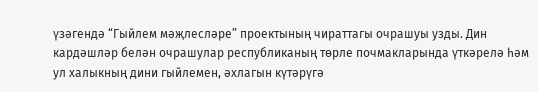үзәгендә “Гыйлем мәҗлесләре” проектының чираттагы очрашуы узды. Дин кардәшләр белән очрашулар республиканың төрле почмакларында үткәрелә һәм ул халыкның дини гыйлемен, әхлагын күтәрүгә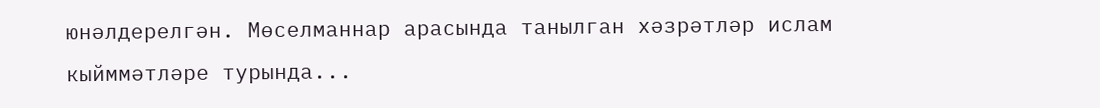юнәлдерелгән. Мөселманнар арасында танылган хәзрәтләр ислам кыйммәтләре турында...